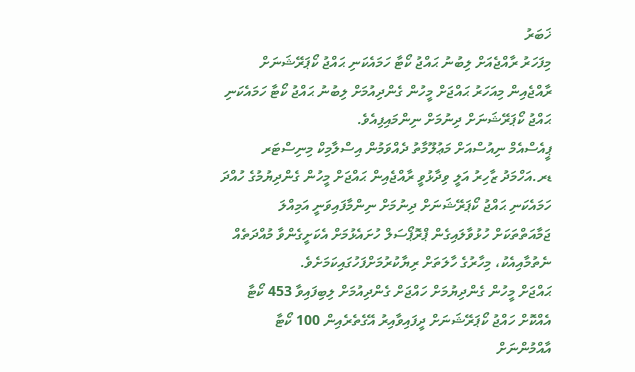ޚަބަރު
މިފަހަރު ރާއްޖެއަށް ލިބުނު ޙައްޖު ކޯޓާ ހަމައެކަނި ޙައްޖު ކޯޕަރޭޝަނަށް
ރާއްޖެއިން މިއަހަރު ޙައްޖަށް މީހުން ގެންދިއުމަށް ލިބުނު ޙައްޖު ކޯޓާ ހަމައެކަނި ޙައްޖު ކޯޕަރޭޝަނަށް ދިނުމަށް ނިންމައިފިއެވެ.
ޕީއެސްއެމް ނިއުސްއަށް މަޢުލޫމާތު ދެއްވަމުން އިސްލާމިކް މިނިސްޓަރ ޑރ.އަހްމަދު ޒާހިރު އަލީ ވިދާޅުވީ ރާއްޖެއިން ޙައްޖަށް މީހުން ގެންދިޔުމުގެ ހުއްދަ ހަމައެކަނި ޙައްޖު ކޯޕަރޭޝަނަށް ދިނުމަށް ނިންމާފައިވަނީ އަމިއްލަ ޖަމާއަތްތަކަށް ހުޅުވާލައިގެން ޕްރޮޕޯސަލް ހުށައެޅުމަށް އެކަށީގެންވާ މުއްދަތެއް ނެތުމާއިއެކު، މިހާރުގެ ހާލަތަށް ރިޔާކުރުމަށްފަހުގައިކަމަށެވެ.
ޙައްޖަށް މީހުން ގެންދިޔުމަށް ހައްޖަށް ގެންދިއުމަށް ލިބިފައިވާ 453 ކޯޓާ އެއްކޮށް ހައްޖު ކޯޕަރޭޝަނަށް ދީފައިވާއިރު އޭގެތެރެއިން 100 ކޯޓާ އާއްމުންނަށް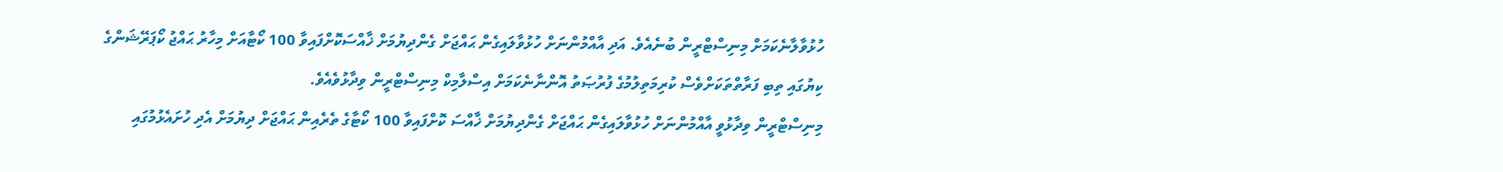ހުޅުވާލާނެކަމަށް މިނިސްޓްރީން ބުނެއެވެ. އަދި އާއްމުންނަށް ހުޅުވާލައިގެން ޙައްޖަށް ގެންދިޔުމަށް ޚާއްސަކޮށްފައިވާ 100 ކޯޓާއަށް މިހާރު ޙައްޖު ކޯޕަރޭޝަންގެ ކިޔުގައި ތިބި ފަރާތްތަކަށްވެސް ކުރިމަތިލުމުގެ ފުރުޞަތު އޮންނާނެކަމަށް އިސްލާމިކް މިނިސްޓްރީން ވިދާޅުވެއެވެ.
މިނިސްޓްރީން ވިދާޅުވީ އާއްމުންނަށް ހުޅުވާލައިގެން ޙައްޖަށް ގެންދިޔުމަށް ޚާއްސަ ކޮށްފައިވާ 100 ކޯޓާގެ ތެރެއިން ޙައްޖަށް ދިޔުމަށް އެދި ހުށައެޅުމުގައި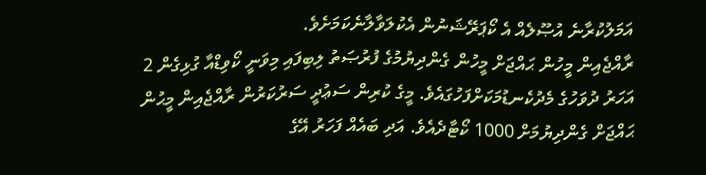އަމަލުކުރާނެ އުޞޫލެއް އެ ކޯޕަރޭޝަނުން އެކުލަވާލާނެކަމަށެވެ.
ރާއްޖެއިން މީހުން ޙައްޖަށް މީހުން ގެންދިޔުމުގެ ފުރުޞަތު ލިބިފައި މިވަނީ ކޯވިޑްއާ ގުޅިގެން 2 އަހަރު ދުވަހުގެ މެދުކެނޑުމަކަށްފަހުގައެވެ. މީގެ ކުރިން ސަޢުދީ ސަރުކަރުން ރާއްޖެއިން މީޙުން ޙައްޖަށް ގެންދިޔުމަށް 1000 ކޯޓާދެއެވެ. އަދި ބައެއް ފަހަރު އޭގެ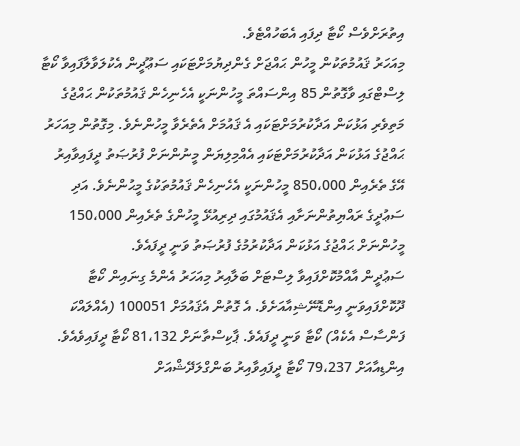އިތުރަށްވެސް ކޯޓާ ދިފައި އެބަހުއްޓެވެ.
މިއަހަރު ޤައުމުތަކުން މީހުން ޙައްޖަށް ގެންދިޔުމަށްޓަކައި ސަޢޫދީން އެކުލަވާލާފައިވާ ކޯޓާ ލިސްޓްގައި ވާގޮތުން 85 އިންސައްތަ މީހުންނަކީ އެހެނިހެން ޤައުމުތަކުން ޙައްޖުގެ މަތިވެރި އަޅުކަން އަދާކުރުމަށްޓަކައި އެ ޤައުމަށް އެތެރެވާ މީހުންނެވެ. މިގޮތުން މިއަހަރު ޙައްޖުގެ އަޅުކަން އަދާކުރުމަށްޓަކައި އެއްމިލިޔަން މީނުންނަށް ފުރުޞަތު ދީފައިވާއިރު އޭގެ ތެރެއިން 850،000 މީހުންނަކީ އެހެނިހެން ޤައުމުތަކުގެ މީޙުންނެވެ. އަދި ސަޢުދީގެ ރައްޔިތުންނަށާއި އެޤައުމުގައި ދިރިއުޅޭ މީހުންގެ ތެރެއިން 150،000 މީހުންނަށް ޙައްޖުގެ އަޅުކަން އަދާކުރުމުގެ ފުރުޞަތު ވަނީ ދީފައެވެ.
ސަޢުދީން އާއްމުކޮށްފައިވާ ލިސްޓަށް ބަލާއިރު މިއަހަރު އެންމެ ގިނައިން ކޯޓާ ދޫކޮށްފައިވަނީ އިންޑޮނޭޝިއާއަށެވެ. އެ ގޮތުން އެޤައުމަށް 100051 (އެއްލައްކަ ފަންސާސް އެކެއް) ކޯޓާ ވަނީ ދީފައެވެ. ޕާކިސްތާނަށް 81،132 ކޯޓާ ދީފައިވެއެވެ. އިންޑިއާއަށް 79،237 ކޯޓާ ދީފައިވާއިރު ބަންގްލަދޭޝްއަށް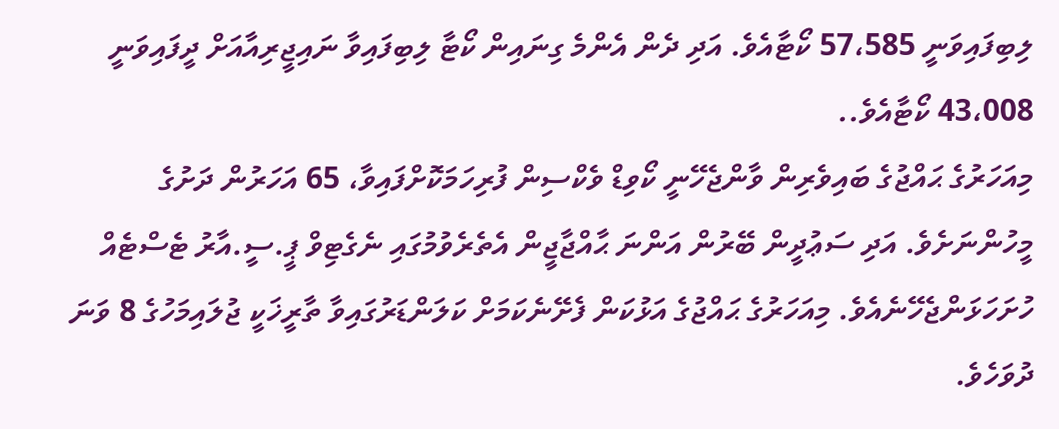ލިބިފައިވަނީ 57،585 ކޯޓާއެވެ. އަދި ދެން އެންމެ ގިނައިން ކޯޓާ ލިބިފައިވާ ނައިޖީރިއާއަށް ދީފައިވަނީ 43،008 ކޯޓާއެވެ..
މިއަހަރުގެ ޙައްޖުގެ ބައިވެރިން ވާންޖެހޭނީ ކޯވިޑް ވެކްސިން ފުރިހަމަކޮށްފައިވާ، 65 އަހަރުން ދަށުގެ މީހުންނަށެވެ. އަދި ސަޢުދީން ބޭރުން އަންނަ ޙާއްޖާޖީން އެތެރެވުމުގައި ނެގެޓިވް ޕީ.ސީ.އާރު ޓެސްޓެއް ހުށަހަޅަންޖެހޭނެއެވެ. މިއަހަރުގެ ޙައްޖުގެ އަޅުކަން ފެށޭނެކަމަށް ކަލަންޑަރުގައިވާ ތާރީޚަކީ ޖުލައިމަހުގެ 8 ވަނަ ދުވަހެވެ.